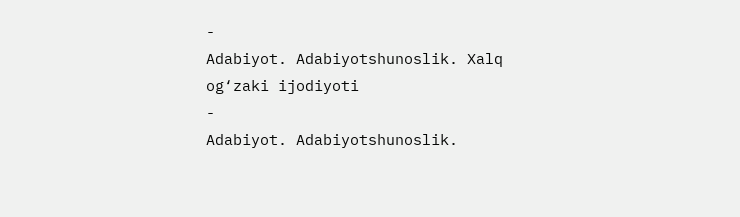-
Adabiyot. Adabiyotshunoslik. Xalq og‘zaki ijodiyoti
-
Adabiyot. Adabiyotshunoslik.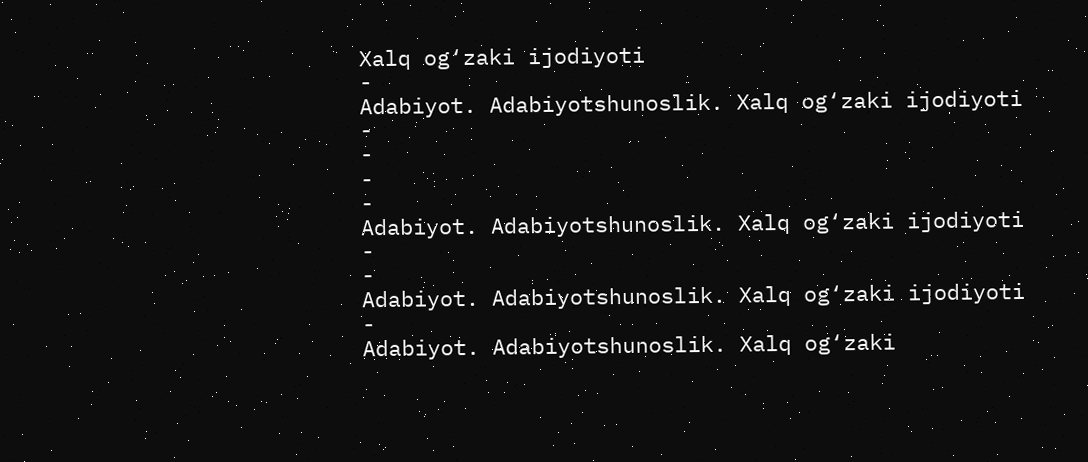Xalq og‘zaki ijodiyoti
-
Adabiyot. Adabiyotshunoslik. Xalq og‘zaki ijodiyoti
-
-
-
-
Adabiyot. Adabiyotshunoslik. Xalq og‘zaki ijodiyoti
-
-
Adabiyot. Adabiyotshunoslik. Xalq og‘zaki ijodiyoti
-
Adabiyot. Adabiyotshunoslik. Xalq og‘zaki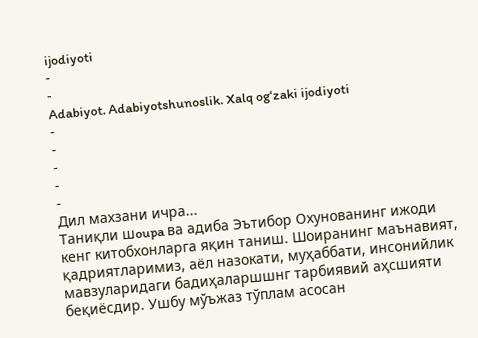ijodiyoti
-
-
Adabiyot. Adabiyotshunoslik. Xalq og‘zaki ijodiyoti
-
-
-
-
-
Дил махзани ичра...
Таниқли шoupa ва адиба Эътибор Охунованинг ижоди кенг китобхонларга яқин таниш. Шоиранинг маънавият, қадриятларимиз, аёл назокати, муҳаббати, инсонийлик мавзуларидаги бадиҳаларшшнг тарбиявий аҳсшияти беқиёсдир. Ушбу мўъжаз тўплам асосан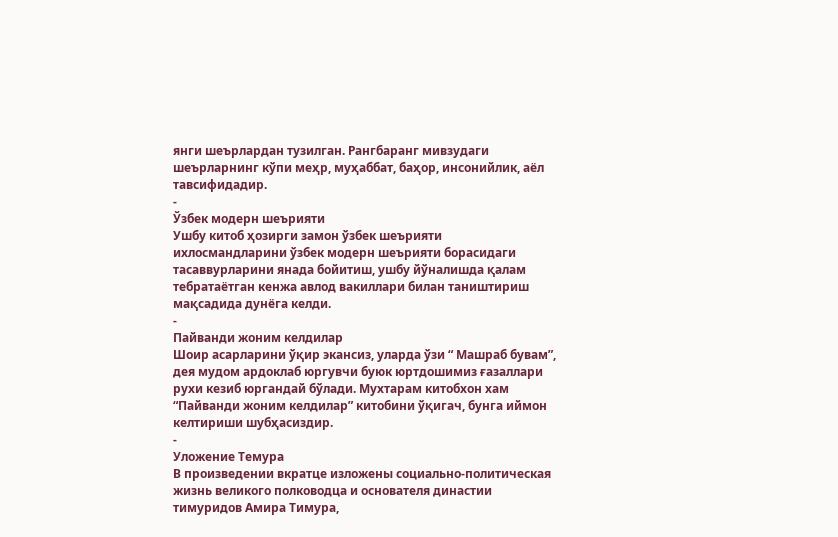янги шеърлардан тузилган. Рангбаранг мивзудаги шеърларнинг кўпи меҳр, муҳаббат, баҳор, инсонийлик, аёл тавсифидадир.
-
Ўзбек модерн шеърияти
Ушбу китоб ҳозирги замон ўзбек шеърияти ихлосмандларини ўзбек модерн шеърияти борасидаги тасаввурларини янада бойитиш, ушбу йўналишда қалам тебратаётган кенжа авлод вакиллари билан таништириш мақсадида дунёга келди.
-
Пайванди жоним келдилар
Шоир асарларини ўқир экансиз, уларда ўзи “ Машраб бувам”, дея мудом ардоклаб юргувчи буюк юртдошимиз ғазаллари рухи кезиб юргандай бўлади. Мухтарам китобхон хам “Пайванди жоним келдилар” китобини ўқигач, бунга иймон келтириши шубҳасиздир.
-
Уложение Темура
В произведении вкратце изложены социально-политическая жизнь великого полководца и основателя династии тимуридов Амира Тимура,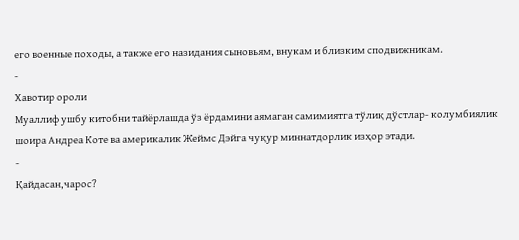его военные походы, а также его назидания сыновьям, внукам и близким сподвижникам.
-
Хавотир ороли
Муаллиф ушбу китобни тайёрлашда ўз ёрдамини аямаган самимиятга тўлиқ дўстлар- колумбиялик шоира Андреа Коте ва америкалик Жеймс Дэйга чуқур миннатдорлик изҳор этади.
-
Қайдасан,чарос?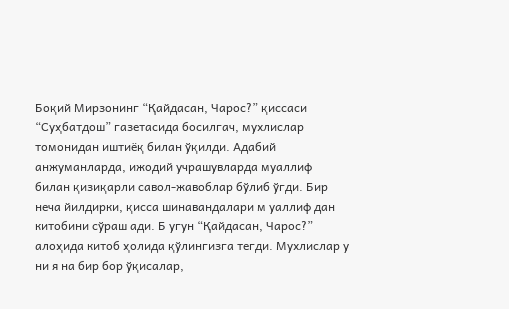Боқий Мирзонинг “Қайдасан, Чарос?” қиссаси “Суҳбатдош” газетасида босилгач, мухлислар томонидан иштиёқ билан ўқилди. Адабий анжуманларда, ижодий учрашувларда муаллиф билан қизиқарли савол-жавоблар бўлиб ўгди. Бир неча йилдирки, қисса шинавандалари м уаллиф дан китобини сўраш ади. Б угун “Қайдасан, Чарос?” алоҳида китоб ҳолида қўлингизга тегди. Мухлислар у ни я на бир бор ўқисалар,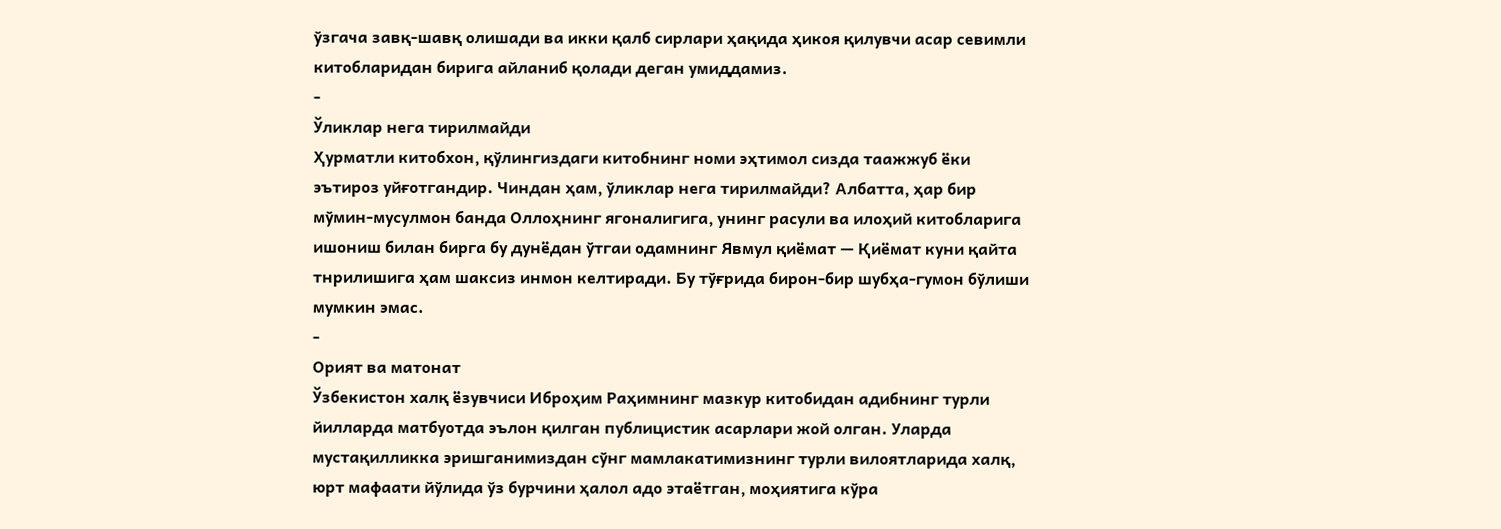ўзгача завқ-шавқ олишади ва икки қалб сирлари ҳақида ҳикоя қилувчи асар севимли китобларидан бирига айланиб қолади деган умиддамиз.
-
Ўликлар нега тирилмайди
Ҳурматли китобхон, қўлингиздаги китобнинг номи эҳтимол сизда таажжуб ёки эътироз уйғотгандир. Чиндан ҳам, ўликлар нега тирилмайди? Албатта, ҳар бир мўмин-мусулмон банда Оллоҳнинг ягоналигига, унинг расули ва илоҳий китобларига ишониш билан бирга бу дунёдан ўтгаи одамнинг Явмул қиёмат — Қиёмат куни қайта тнрилишига ҳам шаксиз инмон келтиради. Бу тўғрида бирон-бир шубҳа-гумон бўлиши мумкин эмас.
-
Орият ва матонат
Ўзбекистон халқ ёзувчиси Иброҳим Раҳимнинг мазкур китобидан адибнинг турли йилларда матбуотда эълон қилган публицистик асарлари жой олган. Уларда мустақилликка эришганимиздан сўнг мамлакатимизнинг турли вилоятларида халқ, юрт мафаати йўлида ўз бурчини ҳалол адо этаётган, моҳиятига кўра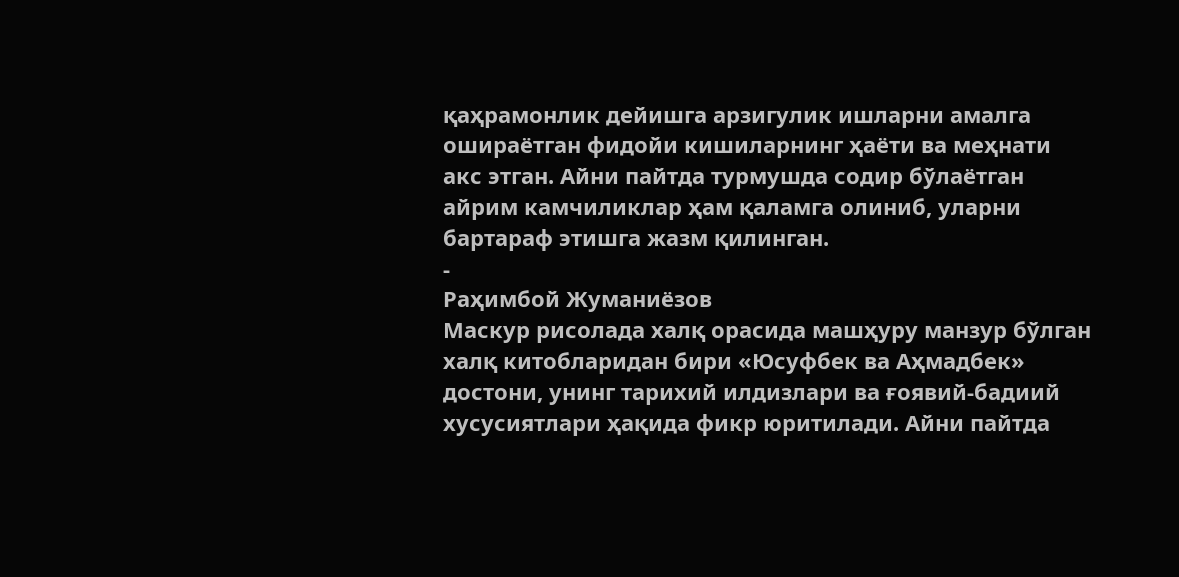қаҳрамонлик дейишга арзигулик ишларни амалга ошираётган фидойи кишиларнинг ҳаёти ва меҳнати акс этган. Айни пайтда турмушда содир бўлаётган айрим камчиликлар ҳам қаламга олиниб, уларни бартараф этишга жазм қилинган.
-
Раҳимбой Жуманиёзов
Маскур рисолада халқ орасида машҳуру манзур бўлган халқ китобларидан бири «Юсуфбек ва Аҳмадбек» достони, унинг тарихий илдизлари ва ғоявий-бадиий хусусиятлари ҳақида фикр юритилади. Айни пайтда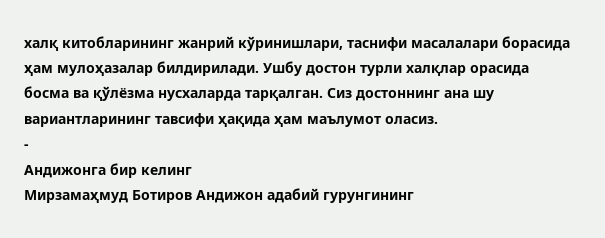халқ китобларининг жанрий кўринишлари, таснифи масалалари борасида ҳам мулоҳазалар билдирилади. Ушбу достон турли халқлар орасида босма ва қўлёзма нусхаларда тарқалган. Сиз достоннинг ана шу вариантларининг тавсифи ҳақида ҳам маълумот оласиз.
-
Андижонга бир келинг
Мирзамаҳмуд Ботиров Андижон адабий гурунгининг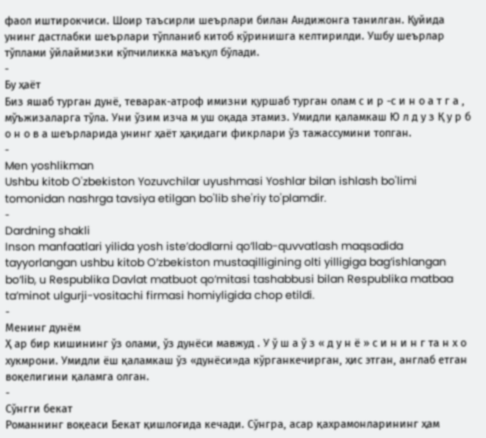фаол иштирокчиси. Шоир таъсирли шеърлари билан Андижонга танилган. Қуйида унинг дастлабки шеърлари тўпланиб китоб кўринишга келтирилди. Ушбу шеърлар тўплами ўйлаймизки кўпчиликка маъқул бўлади.
-
Бу ҳаёт
Биз яшаб турган дунё, теварак-атроф имизни қуршаб турган олам с и р -с и н о а т г а , мўъжизаларга тўла. Уни ўзим изча м уш оқада этамиз. Умидли қаламкаш Ю л д у з Қ у р б о н о в а шеърларида унинг ҳаёт ҳақидаги фикрлари ўз тажассумини топган.
-
Men yoshlikman
Ushbu kitob O'zbekiston Yozuvchilar uyushmasi Yoshlar bilan ishlash bo'limi tomonidan nashrga tavsiya etilgan bo'lib she'riy to'plamdir.
-
Dardning shakli
Inson manfaatlari yilida yosh iste’dodlarni qo‘llab-quvvatlash maqsadida tayyorlangan ushbu kitob O’zbekiston mustaqilligining olti yilligiga bag‘ishlangan bo‘lib, u Respublika Davlat matbuot qo‘mitasi tashabbusi bilan Respublika matbaa ta’minot ulgurji-vositachi firmasi homiyligida chop etildi.
-
Менинг дунём
Ҳ ар бир кишининг ўз олами, ўз дунёси мавжуд . У ў ш а ў з « д у н ё » с и н и н г та н х о хукмрони. Умидли ёш қаламкаш ўз «дунёси»да кўрганкечирган, ҳис этган, англаб етган воқелигини қаламга олган.
-
Сўнгги бекат
Романнинг воқеаси Бекат қишлоғида кечади. Сўнгра, асар қахрамонларининг ҳам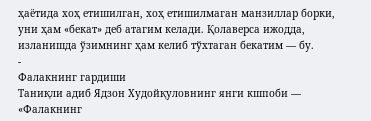ҳаётида хоҳ етишилган, хоҳ етишилмаган манзиллар борки, уни ҳам «бекат» деб атагим келади. Қолаверса ижодда, изланишда ўзимнинг ҳам келиб тўхтаган бекатим — бу.
-
Фалакнинг гардиши
Таниқли адиб Ядзон Худойқуловнинг янги кшпоби — «Фалакнинг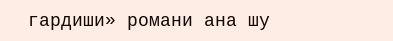гардиши» романи ана шу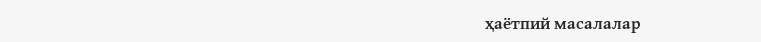ҳаётпий масалалар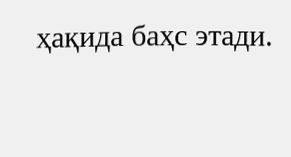ҳақида баҳс этади.